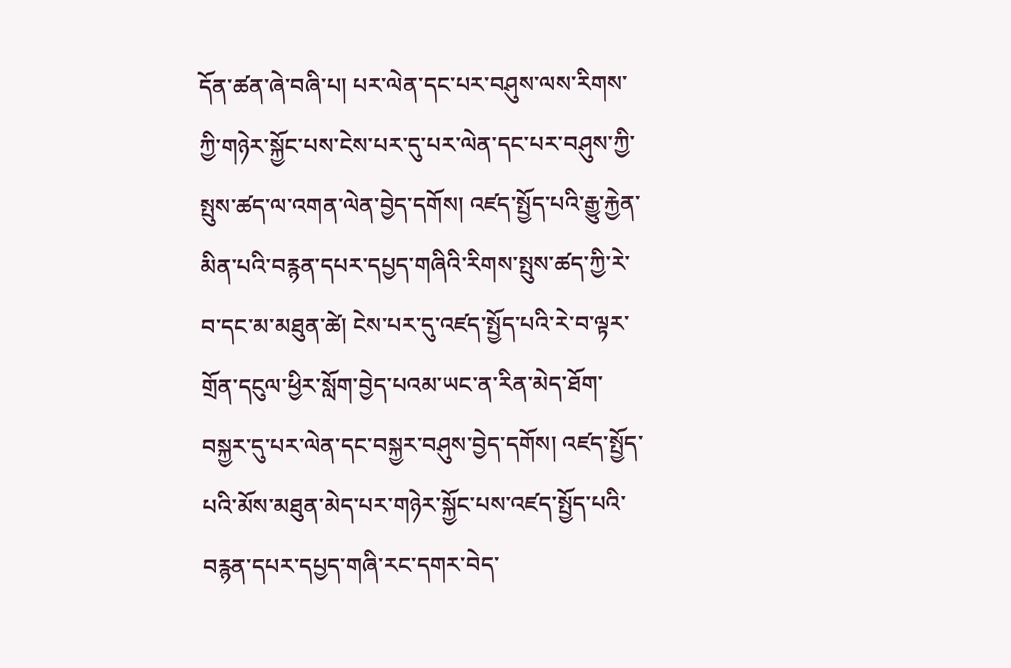དོན་ཚན་ཞེ་བཞི་པ། པར་ལེན་དང་པར་བཤུས་ལས་རིགས་ཀྱི་གཉེར་སྐྱོང་པས་ངེས་པར་དུ་པར་ལེན་དང་པར་བཤུས་ཀྱི་སྤུས་ཚད་ལ་འགན་ལེན་བྱེད་དགོས། འཛད་སྤྱོད་པའི་རྒྱུ་རྐྱེན་མིན་པའི་བརྙན་དཔར་དཔྱད་གཞིའི་རིགས་སྤུས་ཚད་ཀྱི་རེ་བ་དང་མ་མཐུན་ཚེ། ངེས་པར་དུ་འཛད་སྤྱོད་པའི་རེ་བ་ལྟར་གྲོན་དངུལ་ཕྱིར་སློག་བྱེད་པའམ་ཡང་ན་རིན་མེད་ཐོག་བསྐྱར་དུ་པར་ལེན་དང་བསྐྱར་བཤུས་བྱེད་དགོས། འཛད་སྤྱོད་པའི་མོས་མཐུན་མེད་པར་གཉེར་སྐྱོང་པས་འཛད་སྤྱོད་པའི་བརྙན་དཔར་དཔྱད་གཞི་རང་དགར་བེད་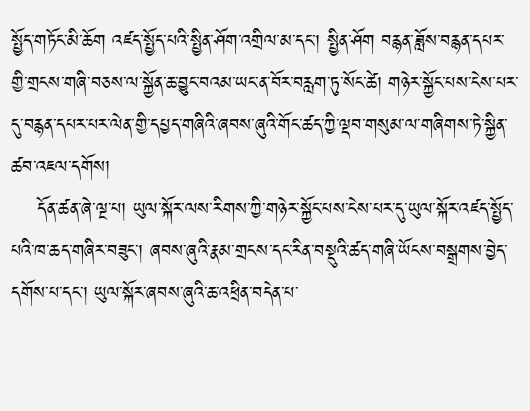སྤྱོད་གཏོང་མི་ཆོག འཛད་སྤྱོད་པའི་སྤྱིན་ཤོག་འགྲིལ་མ་དང་། སྤྱིན་ཤོག བརྙན་ཟློས་བརྙན་དཔར་གྱི་གྲངས་གཞི་བཅས་ལ་སྐྱོན་ཆ་བྱུང་བའམ་ཡང་ན་བོར་བརླག་ཏུ་སོང་ཚེ། གཉེར་སྐྱོང་པས་ངེས་པར་དུ་བརྙན་དཔར་པར་ལེན་གྱི་དཔྱད་གཞིའི་ཞབས་ཞུའི་གོང་ཚད་ཀྱི་ལྡབ་གསུམ་ལ་གཞིགས་ཏེ་སྐྱིན་ཚབ་འཇལ་དགོས།
    དོན་ཚན་ཞེ་ལྔ་པ། ཡུལ་སྐོར་ལས་རིགས་ཀྱི་གཉེར་སྐྱོང་པས་ངེས་པར་དུ་ཡུལ་སྐོར་འཛད་སྤྱོད་པའི་ཁ་ཆད་གཞིར་བཟུང་། ཞབས་ཞུའི་རྣམ་གྲངས་དང་རིན་བསྡུའི་ཚད་གཞི་ཡོངས་བསྒྲགས་བྱེད་དགོས་པ་དང་། ཡུལ་སྐོར་ཞབས་ཞུའི་ཆ་འཕྲིན་བདེན་པ་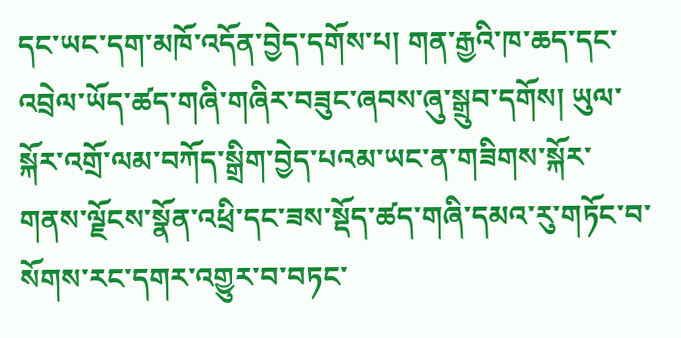དང་ཡང་དག་མཁོ་འདོན་བྱེད་དགོས་པ། གན་རྒྱའི་ཁ་ཆད་དང་འབྲེལ་ཡོད་ཚད་གཞི་གཞིར་བཟུང་ཞབས་ཞུ་སྒྲུབ་དགོས། ཡུལ་སྐོར་འགྲོ་ལམ་བཀོད་སྒྲིག་བྱེད་པའམ་ཡང་ན་གཟིགས་སྐོར་གནས་ལྗོངས་སྣོན་འཕྲི་དང་ཟས་སྡོད་ཚད་གཞི་དམའ་རུ་གཏོང་བ་སོགས་རང་དགར་འགྱུར་བ་བཏང་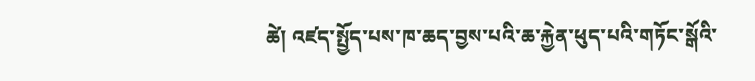ཚེ། འཛད་སྤྱོད་པས་ཁ་ཆད་བྱས་པའི་ཆ་རྐྱེན་ཕུད་པའི་གཏོང་སྒོའི་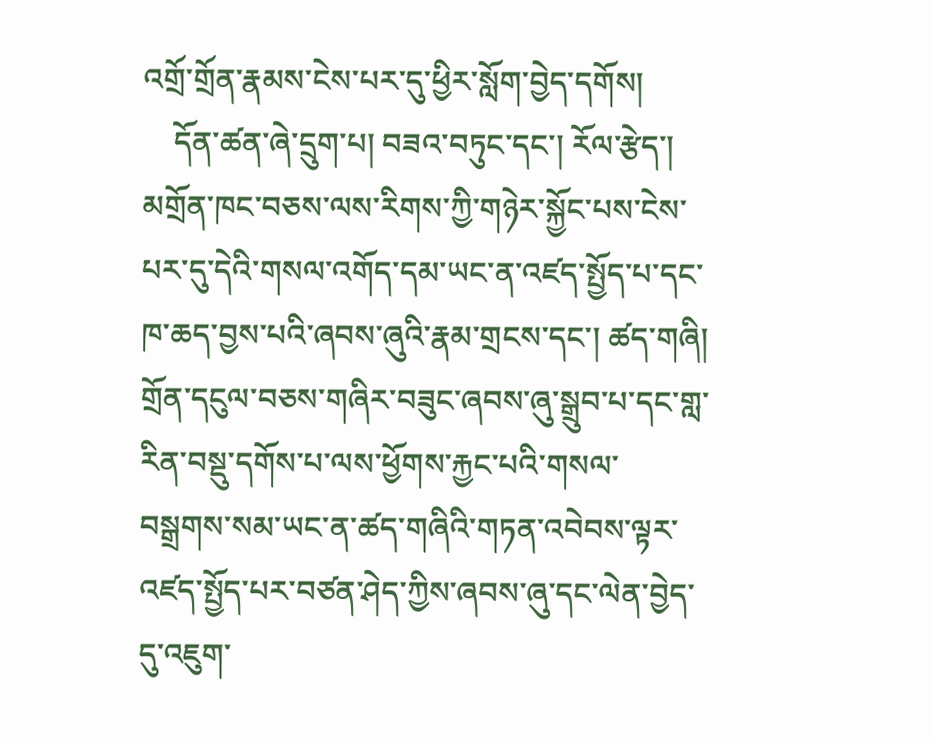འགྲོ་གྲོན་རྣམས་ངེས་པར་དུ་ཕྱིར་སློག་བྱེད་དགོས།
    དོན་ཚན་ཞེ་དྲུག་པ། བཟའ་བཏུང་དང་། རོལ་རྩེད་། མགྲོན་ཁང་བཅས་ལས་རིགས་ཀྱི་གཉེར་སྐྱོང་པས་ངེས་པར་དུ་དེའི་གསལ་འགོད་དམ་ཡང་ན་འཛད་སྤྱོད་པ་དང་ཁ་ཆད་བྱས་པའི་ཞབས་ཞུའི་རྣམ་གྲངས་དང་། ཚད་གཞི། གྲོན་དངུལ་བཅས་གཞིར་བཟུང་ཞབས་ཞུ་སྒྲུབ་པ་དང་གླ་རིན་བསྡུ་དགོས་པ་ལས་ཕྱོགས་རྐྱང་པའི་གསལ་བསྒྲགས་སམ་ཡང་ན་ཚད་གཞིའི་གཏན་འབེབས་ལྟར་འཛད་སྤྱོད་པར་བཙན་ཤེད་ཀྱིས་ཞབས་ཞུ་དང་ལེན་བྱེད་དུ་འཇུག་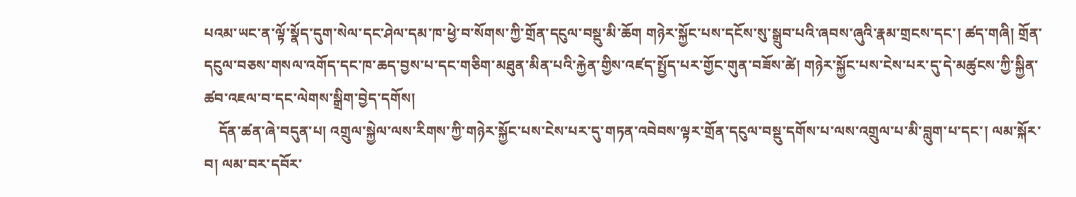པའམ་ཡང་ན་ལྟོ་སྣོད་དུག་སེལ་དང་ཤེལ་དམ་ཁ་ཕྱེ་བ་སོགས་ཀྱི་གྲོན་དངུལ་བསྡུ་མི་ཆོག གཉེར་སྐྱོང་པས་དངོས་སུ་སྒྲུབ་པའི་ཞབས་ཞུའི་རྣམ་གྲངས་དང་། ཚད་གཞི། གྲོན་དངུལ་བཅས་གསལ་འགོད་དང་ཁ་ཆད་བྱས་པ་དང་གཅིག་མཐུན་མིན་པའི་རྐྱེན་གྱིས་འཛད་སྤྱོད་པར་གྱོང་གུན་བཟོས་ཚེ། གཉེར་སྐྱོང་པས་ངེས་པར་དུ་དེ་མཚུངས་ཀྱི་སྐྱིན་ཚབ་འཇལ་བ་དང་ལེགས་སྒྲིག་བྱེད་དགོས།
    དོན་ཚན་ཞེ་བདུན་པ། འགྲུལ་སྐྱེལ་ལས་རིགས་ཀྱི་གཉེར་སྐྱོང་པས་ངེས་པར་དུ་གཏན་འབེབས་ལྟར་གྲོན་དངུལ་བསྡུ་དགོས་པ་ལས་འགྲུལ་པ་མི་བླུག་པ་དང་། ལམ་སྐོར་བ། ལམ་བར་དབོར་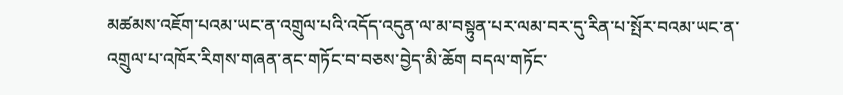མཚམས་འཇོག་པའམ་ཡང་ན་འགྲུལ་པའི་འདོད་འདུན་ལ་མ་བསྟུན་པར་ལམ་བར་དུ་རིན་པ་སྤོར་བའམ་ཡང་ན་འགྲུལ་པ་འཁོར་རིགས་གཞན་ནང་གཏོང་བ་བཅས་བྱེད་མི་ཆོག བདལ་གཏོང་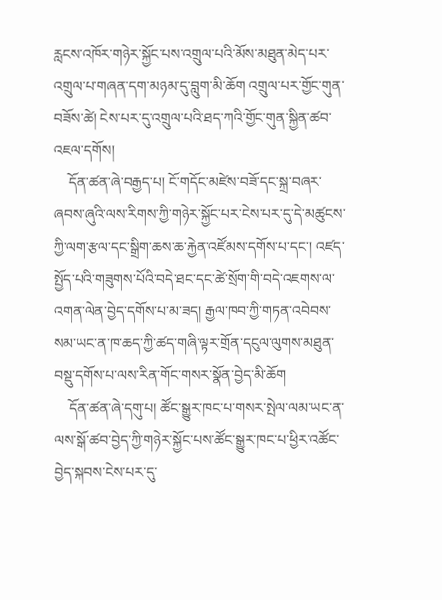རླངས་འཁོར་གཉེར་སྐྱོང་པས་འགྲུལ་པའི་མོས་མཐུན་མེད་པར་འགྲུལ་པ་གཞན་དག་མཉམ་དུ་བླུག་མི་ཆོག འགྲུལ་པར་གྱོང་གུན་བཟོས་ཚེ། ངེས་པར་དུ་འགྲུལ་པའི་ཐད་ཀའི་གྱོང་གུན་སྐྱིན་ཚབ་འཇལ་དགོས།
    དོན་ཚན་ཞེ་བརྒྱད་པ། ངོ་གདོང་མཛེས་བཟོ་དང་སྐྲ་བཞར་ཞབས་ཞུའི་ལས་རིགས་ཀྱི་གཉེར་སྐྱོང་པར་ངེས་པར་དུ་དེ་མཚུངས་ཀྱི་ལག་རྩལ་དང་སྒྲིག་ཆས་ཆ་རྐྱེན་འཛོམས་དགོས་པ་དང་། འཛད་སྤྱོད་པའི་གཟུགས་པོའི་བདེ་ཐང་དང་ཚེ་སྲོག་གི་བདེ་འཇགས་ལ་འགན་ལེན་བྱེད་དགོས་པ་མ་ཟད། རྒྱལ་ཁབ་ཀྱི་གཏན་འབེབས་སམ་ཡང་ན་ཁ་ཆད་ཀྱི་ཚད་གཞི་ལྟར་གྲོན་དངུལ་ལུགས་མཐུན་བསྡུ་དགོས་པ་ལས་རིན་གོང་གསར་སྣོན་བྱེད་མི་ཆོག
    དོན་ཚན་ཞེ་དགུ་པ། ཚོང་སྒྱུར་ཁང་པ་གསར་སྤེལ་ལམ་ཡང་ན་ལས་སྒོ་ཚབ་བྱེད་ཀྱི་གཉེར་སྐྱོང་པས་ཚོང་སྒྱུར་ཁང་པ་ཕྱིར་འཚོང་བྱེད་སྐབས་ངེས་པར་དུ་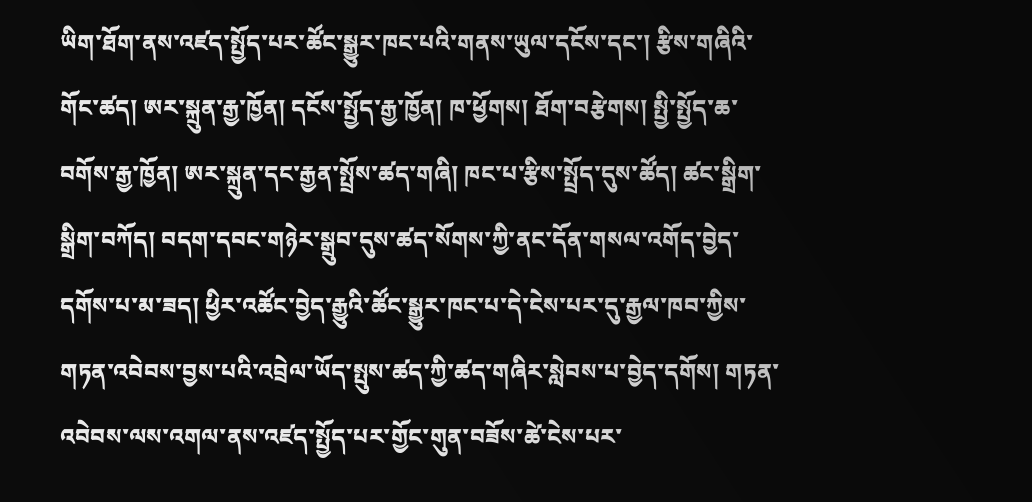ཡིག་ཐོག་ནས་འཛད་སྤྱོད་པར་ཚོང་སྒྱུར་ཁང་པའི་གནས་ཡུལ་དངོས་དང་། རྩིས་གཞིའི་གོང་ཚད། ཨར་སྐྲུན་རྒྱ་ཁྱོན། དངོས་སྤྱོད་རྒྱ་ཁྱོན། ཁ་ཕྱོགས། ཐོག་བརྩེགས། སྤྱི་སྤྱོད་ཆ་བགོས་རྒྱ་ཁྱོན། ཨར་སྐྲུན་དང་རྒྱན་སྤྲོས་ཚད་གཞི། ཁང་པ་རྩིས་སྤྲོད་དུས་ཚོད། ཚང་སྒྲིག་སྒྲིག་བཀོད། བདག་དབང་གཉེར་སྒྲུབ་དུས་ཚད་སོགས་ཀྱི་ནང་དོན་གསལ་འགོད་བྱེད་དགོས་པ་མ་ཟད། ཕྱིར་འཚོང་བྱེད་རྒྱུའི་ཚོང་སྒྱུར་ཁང་པ་དེ་ངེས་པར་དུ་རྒྱལ་ཁབ་ཀྱིས་གཏན་འབེབས་བྱས་པའི་འབྲེལ་ཡོད་སྤུས་ཚད་ཀྱི་ཚད་གཞིར་སླེབས་པ་བྱེད་དགོས། གཏན་འབེབས་ལས་འགལ་ནས་འཛད་སྤྱོད་པར་གྱོང་གུན་བཟོས་ཚེ་ངེས་པར་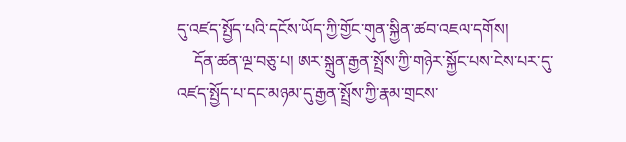དུ་འཛད་སྤྱོད་པའི་དངོས་ཡོད་ཀྱི་གྱོང་གུན་སྐྱིན་ཚབ་འཇལ་དགོས།
    དོན་ཚན་ལྔ་བཅུ་པ། ཨར་སྐྲུན་རྒྱན་སྤྲོས་ཀྱི་གཉེར་སྐྱོང་པས་ངེས་པར་དུ་འཛད་སྤྱོད་པ་དང་མཉམ་དུ་རྒྱན་སྤྲོས་ཀྱི་རྣམ་གྲངས་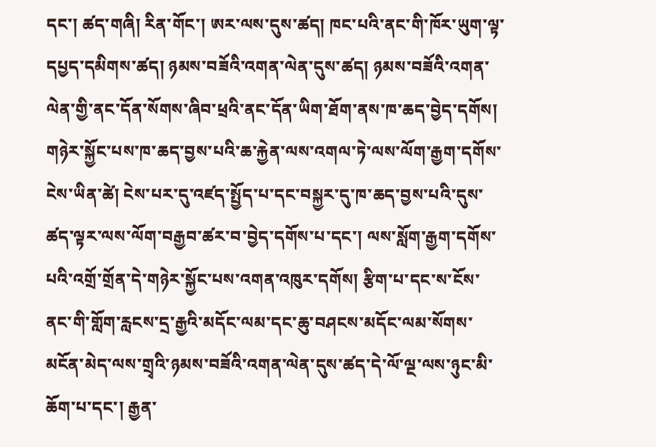དང་། ཚད་གཞི། རིན་གོང་། ཨར་ལས་དུས་ཚད། ཁང་པའི་ནང་གི་ཁོར་ཡུག་ལྟ་དཔྱད་དམིགས་ཚད། ཉམས་བཟོའི་འགན་ལེན་དུས་ཚད། ཉམས་བཟོའི་འགན་ལེན་གྱི་ནང་དོན་སོགས་ཞིབ་ཕྲའི་ནང་དོན་ཡིག་ཐོག་ནས་ཁ་ཆད་བྱེད་དགོས། གཉེར་སྐྱོང་པས་ཁ་ཆད་བྱས་པའི་ཆ་རྐྱེན་ལས་འགལ་ཏེ་ལས་ལོག་རྒྱག་དགོས་ངེས་ཡིན་ཚེ། ངེས་པར་དུ་འཛད་སྤྱོད་པ་དང་བསྐྱར་དུ་ཁ་ཆད་བྱས་པའི་དུས་ཚད་ལྟར་ལས་ལོག་བརྒྱབ་ཚར་བ་བྱེད་དགོས་པ་དང་། ལས་སློག་རྒྱག་དགོས་པའི་འགྲོ་གྲོན་དེ་གཉེར་སྐྱོང་པས་འགན་འཁུར་དགོས། རྩིག་པ་དང་ས་ངོས་ནང་གི་གློག་རླངས་དྲ་རྒྱའི་མདོང་ལམ་དང་ཆུ་བཤངས་མདོང་ལམ་སོགས་མངོན་མེད་ལས་གྲྭའི་ཉམས་བཟོའི་འགན་ལེན་དུས་ཚད་དེ་ལོ་ལྔ་ལས་ཉུང་མི་ཆོག་པ་དང་། རྒྱན་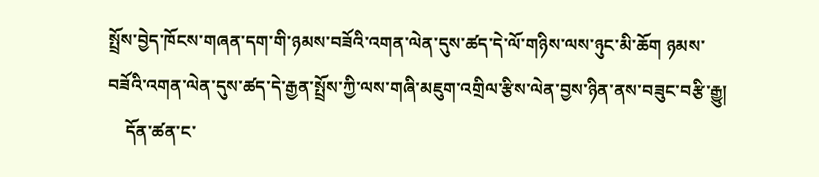སྤྲོས་བྱེད་ཁོངས་གཞན་དག་གི་ཉམས་བཟོའི་འགན་ལེན་དུས་ཚད་དེ་ལོ་གཉིས་ལས་ཉུང་མི་ཆོག ཉམས་བཟོའི་འགན་ལེན་དུས་ཚད་དེ་རྒྱན་སྤྲོས་ཀྱི་ལས་གཞི་མཇུག་འགྲིལ་རྩིས་ལེན་བྱས་ཉིན་ནས་བཟུང་བརྩི་རྒྱུ།
    དོན་ཚན་ང་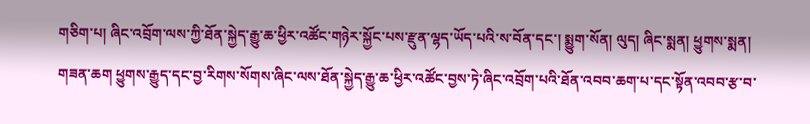གཅིག་པ། ཞིང་འབྲོག་ལས་ཀྱི་ཐོན་སྐྱེད་རྒྱུ་ཆ་ཕྱིར་འཚོང་གཉེར་སྐྱོང་པས་རྫུན་ལྷད་ཡོད་པའི་ས་བོན་དང་། སྨྱུག་སོན། ལུད། ཞིང་སྨན། ཕྱུགས་སྨན། གཟན་ཆག ཕྱུགས་རྒྱུད་དང་བྱ་རིགས་སོགས་ཞིང་ལས་ཐོན་སྐྱེད་རྒྱུ་ཆ་ཕྱིར་འཚོང་བྱས་ཏེ་ཞིང་འབྲོག་པའི་ཐོན་འབབ་ཆག་པ་དང་སྟོན་འབབ་རྩ་བ་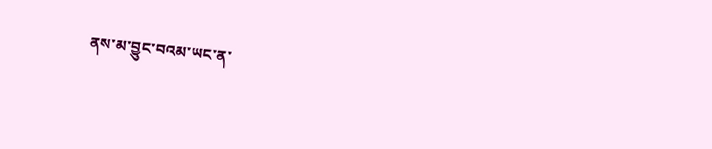ནས་མ་བྱུང་བའམ་ཡང་ན་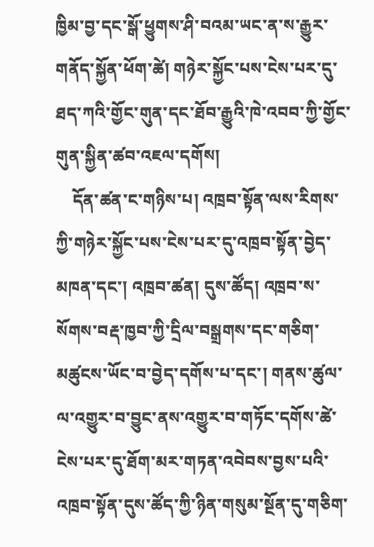ཁྱིམ་བྱ་དང་སྒོ་ཕྱུགས་ཤི་བའམ་ཡང་ན་ས་རྒྱུར་གནོད་སྐྱོན་ཕོག་ཚེ། གཉེར་སྐྱོང་པས་ངེས་པར་དུ་ཐད་ཀའི་གྱོང་གུན་དང་ཐོབ་རྒྱུའི་ཁེ་འབབ་ཀྱི་གྱོང་གུན་སྐྱིན་ཚབ་འཇལ་དགོས།
    དོན་ཚན་ང་གཉིས་པ། འཁྲབ་སྟོན་ལས་རིགས་ཀྱི་གཉེར་སྐྱོང་པས་ངེས་པར་དུ་འཁྲབ་སྟོན་བྱེད་མཁན་དང་། འཁྲབ་ཚན། དུས་ཚོད། འཁྲབ་ས་སོགས་བརྡ་ཁྱབ་ཀྱི་དྲིལ་བསྒྲགས་དང་གཅིག་མཚུངས་ཡོང་བ་བྱེད་དགོས་པ་དང་། གནས་ཚུལ་ལ་འགྱུར་བ་བྱུང་ནས་འགྱུར་བ་གཏོང་དགོས་ཚེ་ངེས་པར་དུ་ཐོག་མར་གཏན་འབེབས་བྱས་པའི་འཁྲབ་སྟོན་དུས་ཚོད་ཀྱི་ཉིན་གསུམ་སྔོན་དུ་གཅིག་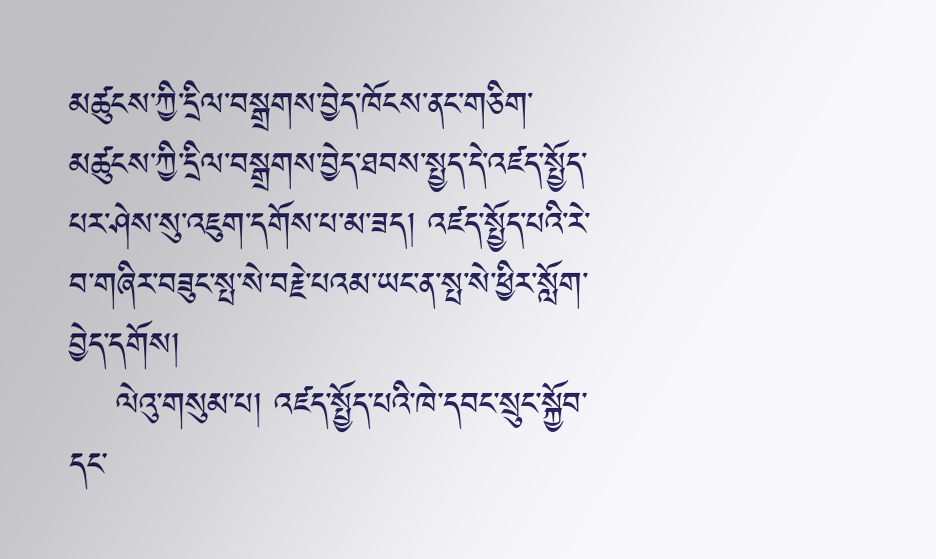མཚུངས་ཀྱི་དྲིལ་བསྒྲགས་བྱེད་ཁོངས་ནང་གཅིག་མཚུངས་ཀྱི་དྲིལ་བསྒྲགས་བྱེད་ཐབས་སྤྱད་དེ་འཛད་སྤྱོད་པར་ཤེས་སུ་འཇུག་དགོས་པ་མ་ཟད། འཛད་སྤྱོད་པའི་རེ་བ་གཞིར་བཟུང་སྤ་སེ་བརྗེ་པའམ་ཡང་ན་སྤ་སེ་ཕྱིར་སློག་བྱེད་དགོས།
    ལེའུ་གསུམ་པ། འཛད་སྤྱོད་པའི་ཁེ་དབང་སྲུང་སྐྱོབ་དང་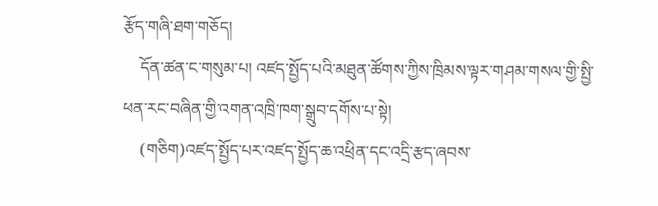རྩོད་གཞི་ཐག་གཅོད།
    དོན་ཚན་ང་གསུམ་པ། འཛད་སྤྱོད་པའི་མཐུན་ཚོགས་ཀྱིས་ཁྲིམས་ལྟར་གཤམ་གསལ་གྱི་སྤྱི་ཕན་རང་བཞིན་གྱི་འགན་འཁྲི་ཁག་སྒྲུབ་དགོས་པ་སྟེ།
    (གཅིག)འཛད་སྤྱོད་པར་འཛད་སྤྱོད་ཆ་འཕྲིན་དང་འདྲི་རྩད་ཞབས་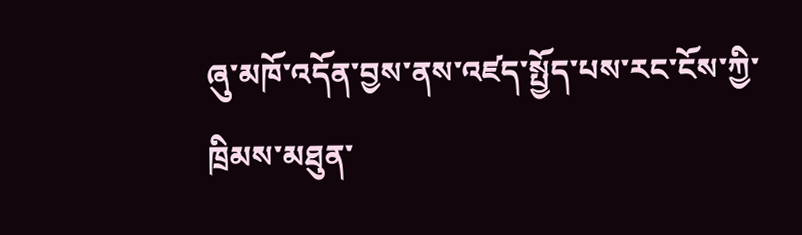ཞུ་མཁོ་འདོན་བྱས་ནས་འཛད་སྤྱོད་པས་རང་ངོས་ཀྱི་ཁྲིམས་མཐུན་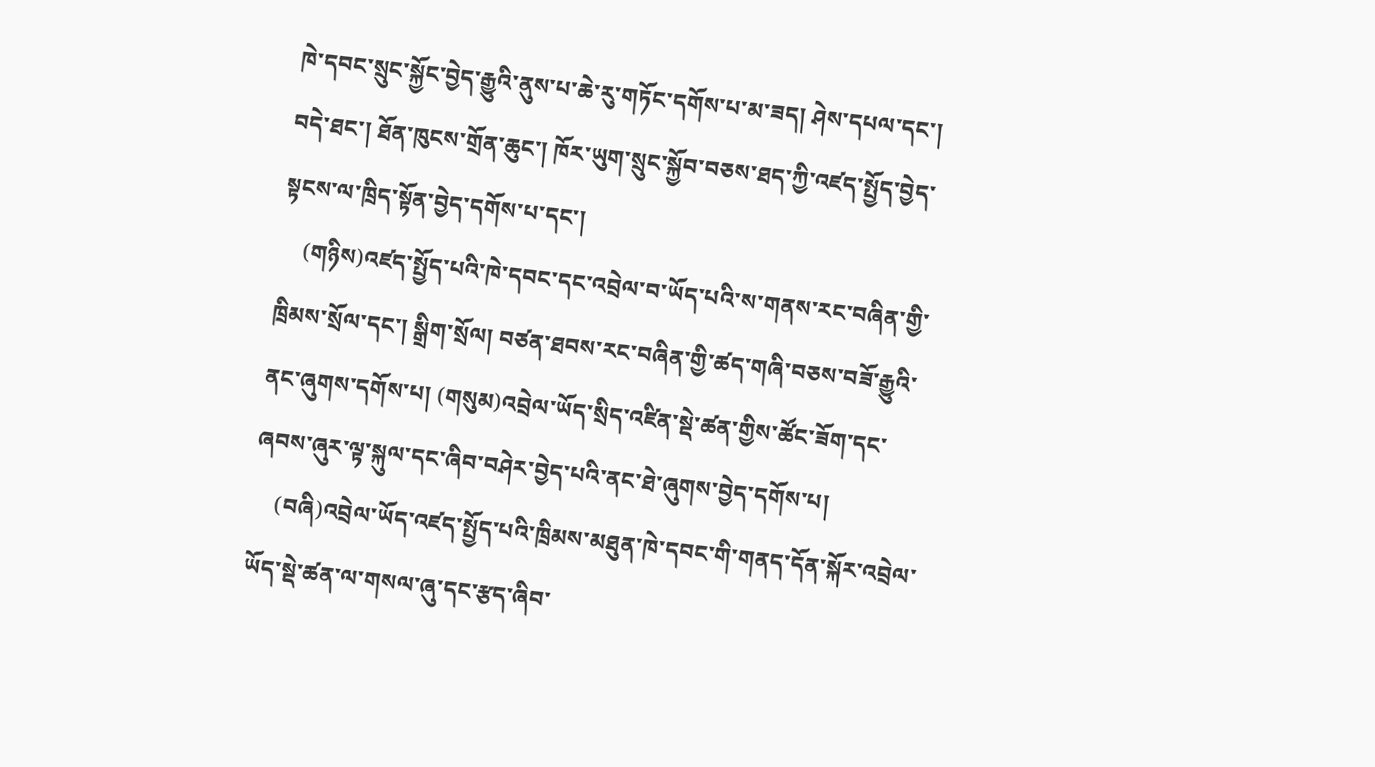ཁེ་དབང་སྲུང་སྐྱོང་བྱེད་རྒྱུའི་ནུས་པ་ཆེ་རུ་གཏོང་དགོས་པ་མ་ཟད། ཤེས་དཔལ་དང་། བདེ་ཐང་། ཐོན་ཁུངས་གྲོན་ཆུང་། ཁོར་ཡུག་སྲུང་སྐྱོབ་བཅས་ཐད་ཀྱི་འཛད་སྤྱོད་བྱེད་སྟངས་ལ་ཁྲིད་སྟོན་བྱེད་དགོས་པ་དང་།
    (གཉིས)འཛད་སྤྱོད་པའི་ཁེ་དབང་དང་འབྲེལ་བ་ཡོད་པའི་ས་གནས་རང་བཞིན་གྱི་ཁྲིམས་སྲོལ་དང་། སྒྲིག་སྲོལ། བཙན་ཐབས་རང་བཞིན་གྱི་ཚད་གཞི་བཅས་བཟོ་རྒྱུའི་ནང་ཞུགས་དགོས་པ། (གསུམ)འབྲེལ་ཡོད་སྲིད་འཛིན་སྡེ་ཚན་གྱིས་ཚོང་ཟོག་དང་ཞབས་ཞུར་ལྟ་སྐུལ་དང་ཞིབ་བཤེར་བྱེད་པའི་ནང་ཐེ་ཞུགས་བྱེད་དགོས་པ།
    (བཞི)འབྲེལ་ཡོད་འཛད་སྤྱོད་པའི་ཁྲིམས་མཐུན་ཁེ་དབང་གི་གནད་དོན་སྐོར་འབྲེལ་ཡོད་སྡེ་ཚན་ལ་གསལ་ཞུ་དང་རྩད་ཞིབ་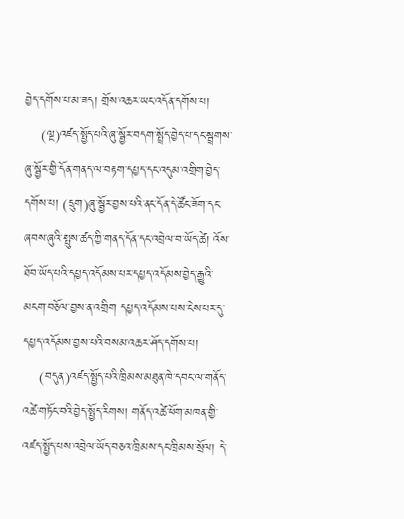བྱེད་དགོས་པ་མ་ཟད། གྲོས་འཆར་ཡང་འདོན་དགོས་པ།
    (ལྔ)འཛད་སྤྱོད་པའི་ཞུ་སྦྱོར་བདག་སྤྲོད་བྱེད་པ་དང་སྦྲགས་ཞུ་སྦྱོར་གྱི་དོན་གནད་ལ་བརྟག་དཔྱད་དང་འདུམ་འགྲིག་བྱེད་དགོས་པ། (དྲུག)ཞུ་སྦྱོར་བྱས་པའི་ནང་དོན་དེ་ཚོང་ཟོག་དང་ཞབས་ཞུའི་སྤུས་ཚད་ཀྱི་གནད་དོན་དང་འབྲེལ་བ་ཡོད་ཚེ། འོས་ཐོབ་ཡོད་པའི་དཔྱད་འདོམས་པར་དཔྱད་འདོམས་བྱེད་རྒྱུའི་མངག་བཅོལ་བྱས་ན་འགྲིག དཔྱད་འདོམས་པས་ངེས་པར་དུ་དཔྱད་འདོམས་བྱས་པའི་བསམ་འཆར་ཤོད་དགོས་པ།
    (བདུན)འཛད་སྤྱོད་པའི་ཁྲིམས་མཐུན་ཁེ་དབང་ལ་གནོད་འཚེ་གཏོང་བའི་བྱེད་སྤྱོད་རིགས། གནོད་འཚེ་ཕོག་མཁན་གྱི་འཛད་སྤྱོད་པས་འབྲེལ་ཡོད་བཅའ་ཁྲིམས་དང་ཁྲིམས་སྲོལ། དེ་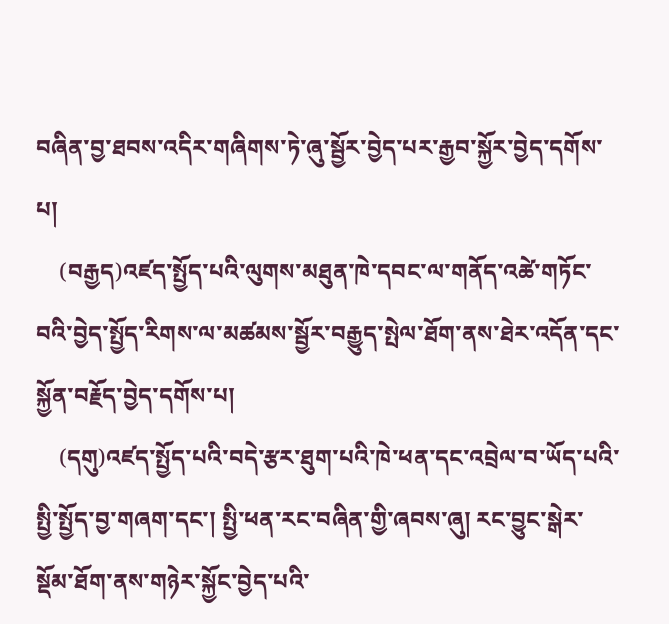བཞིན་བྱ་ཐབས་འདིར་གཞིགས་ཏེ་ཞུ་སྦྱོར་བྱེད་པར་རྒྱབ་སྐྱོར་བྱེད་དགོས་པ།
    (བརྒྱད)འཛད་སྤྱོད་པའི་ལུགས་མཐུན་ཁེ་དབང་ལ་གནོད་འཚེ་གཏོང་བའི་བྱེད་སྤྱོད་རིགས་ལ་མཚམས་སྦྱོར་བརྒྱུད་སྤེལ་ཐོག་ནས་ཐེར་འདོན་དང་སྐྱོན་བརྗོད་བྱེད་དགོས་པ།
    (དགུ)འཛད་སྤྱོད་པའི་བདེ་རྩར་ཐུག་པའི་ཁེ་ཕན་དང་འབྲེལ་བ་ཡོད་པའི་སྤྱི་སྤྱོད་བྱ་གཞག་དང་། སྤྱི་ཕན་རང་བཞིན་གྱི་ཞབས་ཞུ། རང་བྱུང་སྒེར་སྡོམ་ཐོག་ནས་གཉེར་སྐྱོང་བྱེད་པའི་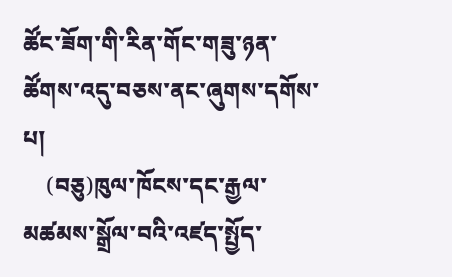ཚོང་ཟོག་གི་རིན་གོང་གཟུ་ཉན་ཚོགས་འདུ་བཅས་ནང་ཞུགས་དགོས་པ།
    (བཅུ)ཁུལ་ཁོངས་དང་རྒྱལ་མཚམས་སྒྲོལ་བའི་འཛད་སྤྱོད་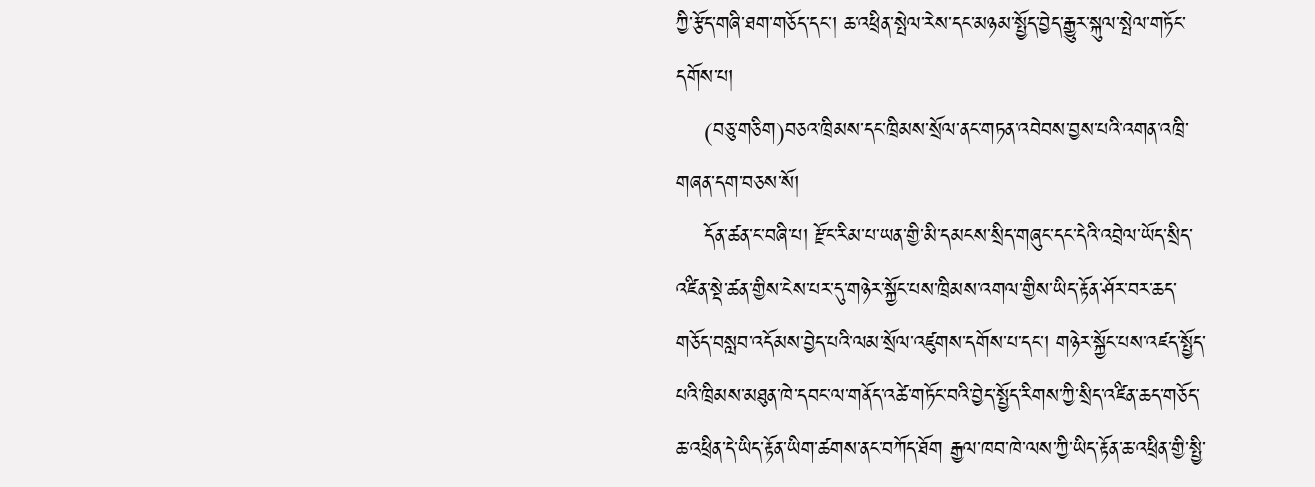ཀྱི་རྩོད་གཞི་ཐག་གཅོད་དང་། ཆ་འཕྲིན་སྤེལ་རེས་དང་མཉམ་སྤྱོད་བྱེད་རྒྱུར་སྐུལ་སྤེལ་གཏོང་དགོས་པ།
    (བཅུ་གཅིག)བཅའ་ཁྲིམས་དང་ཁྲིམས་སྲོལ་ནང་གཏན་འབེབས་བྱས་པའི་འགན་འཁྲི་གཞན་དག་བཅས་སོ།
    དོན་ཚན་ང་བཞི་པ། རྫོང་རིམ་པ་ཡན་གྱི་མི་དམངས་སྲིད་གཞུང་དང་དེའི་འབྲེལ་ཡོད་སྲིད་འཛིན་སྡེ་ཚན་གྱིས་ངེས་པར་དུ་གཉེར་སྐྱོང་པས་ཁྲིམས་འགལ་གྱིས་ཡིད་རྟོན་ཤོར་བར་ཆད་གཅོད་བསླབ་འདོམས་བྱེད་པའི་ལམ་སྲོལ་འཛུགས་དགོས་པ་དང་། གཉེར་སྐྱོང་པས་འཛད་སྤྱོད་པའི་ཁྲིམས་མཐུན་ཁེ་དབང་ལ་གནོད་འཚེ་གཏོང་བའི་བྱེད་སྤྱོད་རིགས་ཀྱི་སྲིད་འཛིན་ཆད་གཅོད་ཆ་འཕྲིན་དེ་ཡིད་རྟོན་ཡིག་ཚགས་ནང་བཀོད་ཐོག རྒྱལ་ཁབ་ཁེ་ལས་ཀྱི་ཡིད་རྟོན་ཆ་འཕྲིན་གྱི་སྤྱི་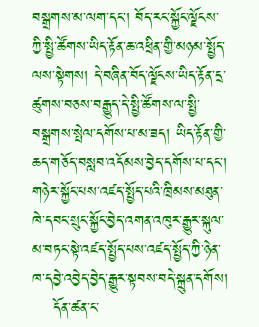བསྒྲགས་མ་ལག་དང་། བོད་རང་སྐྱོང་ལྗོངས་ཀྱི་སྤྱི་ཚོགས་ཡིད་རྟོན་ཆ་འཕྲིན་གྱི་མཉམ་སྤྱོད་ལས་སྟེགས། དེ་བཞིན་བོད་ལྗོངས་ཡིད་རྟོན་དྲ་ཚུགས་བཅས་བརྒྱུད་དེ་སྤྱི་ཚོགས་ལ་སྤྱི་བསྒྲགས་སྤེལ་དགོས་པ་མ་ཟད། ཡིད་རྟོན་གྱི་ཆད་གཅོད་བསླབ་འདོམས་བྱེད་དགོས་པ་དང་། གཉེར་སྐྱོང་པས་འཛད་སྤྱོད་པའི་ཁྲིམས་མཐུན་ཁེ་དབང་སྲུང་སྐྱོང་བྱེད་འགན་འཁུར་རྒྱུར་སྐུལ་མ་བཏང་སྟེ་འཛད་སྤྱོད་པས་འཛད་སྤྱོད་ཀྱི་ཉེན་ཁ་དབྱེ་འབྱེད་བྱེད་རྒྱུར་སྟབས་བདེ་སྐྲུན་དགོས།
    དོན་ཚན་ང་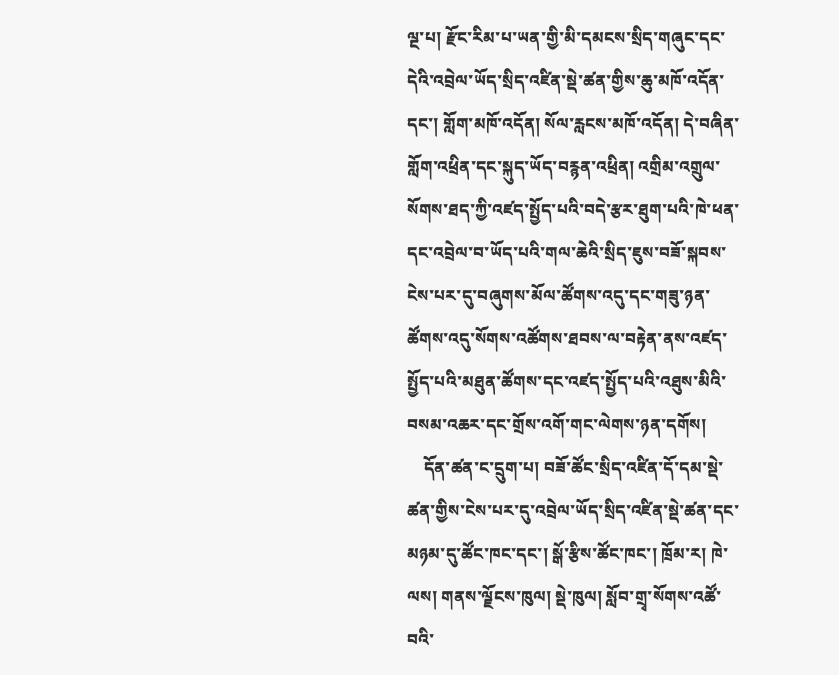ལྔ་པ། རྫོང་རིམ་པ་ཡན་གྱི་མི་དམངས་སྲིད་གཞུང་དང་དེའི་འབྲེལ་ཡོད་སྲིད་འཛིན་སྡེ་ཚན་གྱིས་ཆུ་མཁོ་འདོན་དང་། གློག་མཁོ་འདོན། སོལ་རླངས་མཁོ་འདོན། དེ་བཞིན་གློག་འཕྲིན་དང་སྐུད་ཡོད་བརྙན་འཕྲིན། འགྲིམ་འགྲུལ་སོགས་ཐད་ཀྱི་འཛད་སྤྱོད་པའི་བདེ་རྩར་ཐུག་པའི་ཁེ་ཕན་དང་འབྲེལ་བ་ཡོད་པའི་གལ་ཆེའི་སྲིད་ཇུས་བཟོ་སྐབས་ངེས་པར་དུ་བཞུགས་མོལ་ཚོགས་འདུ་དང་གཟུ་ཉན་ཚོགས་འདུ་སོགས་འཚོགས་ཐབས་ལ་བརྟེན་ནས་འཛད་སྤྱོད་པའི་མཐུན་ཚོགས་དང་འཛད་སྤྱོད་པའི་འཐུས་མིའི་བསམ་འཆར་དང་གྲོས་འགོ་གང་ལེགས་ཉན་དགོས།
    དོན་ཚན་ང་དྲུག་པ། བཟོ་ཚོང་སྲིད་འཛིན་དོ་དམ་སྡེ་ཚན་གྱིས་ངེས་པར་དུ་འབྲེལ་ཡོད་སྲིད་འཛིན་སྡེ་ཚན་དང་མཉམ་དུ་ཚོང་ཁང་དང་། སྒོ་རྩིས་ཚོང་ཁང་། ཁྲོམ་ར། ཁེ་ལས། གནས་ལྗོངས་ཁུལ། སྡེ་ཁུལ། སློབ་གྲྭ་སོགས་འཚོ་བའི་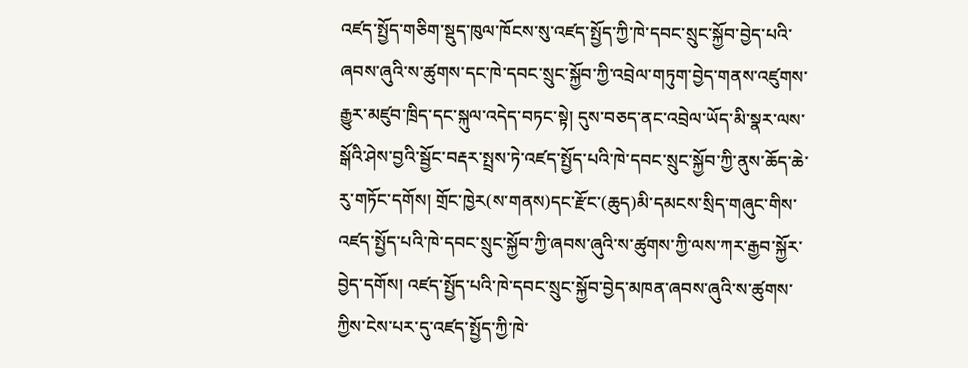འཛད་སྤྱོད་གཅིག་སྡུད་ཁུལ་ཁོངས་སུ་འཛད་སྤྱོད་ཀྱི་ཁེ་དབང་སྲུང་སྐྱོབ་བྱེད་པའི་ཞབས་ཞུའི་ས་ཚུགས་དང་ཁེ་དབང་སྲུང་སྐྱོབ་ཀྱི་འབྲེལ་གཏུག་བྱེད་གནས་འཛུགས་རྒྱུར་མཛུབ་ཁྲིད་དང་སྐུལ་འདེད་བཏང་སྟེ། དུས་བཅད་ནང་འབྲེལ་ཡོད་མི་སྣར་ལས་སྒོའི་ཤེས་བྱའི་སྦྱོང་བརྡར་སྤྲས་ཏེ་འཛད་སྤྱོད་པའི་ཁེ་དབང་སྲུང་སྐྱོབ་ཀྱི་ནུས་ཆོད་ཆེ་རུ་གཏོང་དགོས། གྲོང་ཁྱེར(ས་གནས)དང་རྫོང་(ཆུད)མི་དམངས་སྲིད་གཞུང་གིས་འཛད་སྤྱོད་པའི་ཁེ་དབང་སྲུང་སྐྱོབ་ཀྱི་ཞབས་ཞུའི་ས་ཚུགས་ཀྱི་ལས་ཀར་རྒྱབ་སྐྱོར་བྱེད་དགོས། འཛད་སྤྱོད་པའི་ཁེ་དབང་སྲུང་སྐྱོབ་བྱེད་མཁན་ཞབས་ཞུའི་ས་ཚུགས་ཀྱིས་ངེས་པར་དུ་འཛད་སྤྱོད་ཀྱི་ཁེ་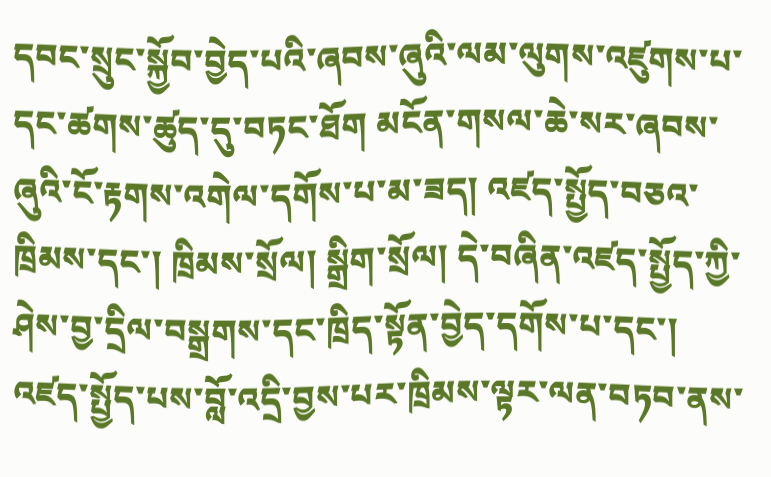དབང་སྲུང་སྐྱོབ་བྱེད་པའི་ཞབས་ཞུའི་ལམ་ལུགས་འཛུགས་པ་དང་ཚགས་ཚུད་དུ་བཏང་ཐོག མངོན་གསལ་ཆེ་སར་ཞབས་ཞུའི་ངོ་རྟགས་འགེལ་དགོས་པ་མ་ཟད། འཛད་སྤྱོད་བཅའ་ཁྲིམས་དང་། ཁྲིམས་སྲོལ། སྒྲིག་སྲོལ། དེ་བཞིན་འཛད་སྤྱོད་ཀྱི་ཤེས་བྱ་དྲིལ་བསྒྲགས་དང་ཁྲིད་སྟོན་བྱེད་དགོས་པ་དང་། འཛད་སྤྱོད་པས་བློ་འདྲི་བྱས་པར་ཁྲིམས་ལྟར་ལན་བཏབ་ནས་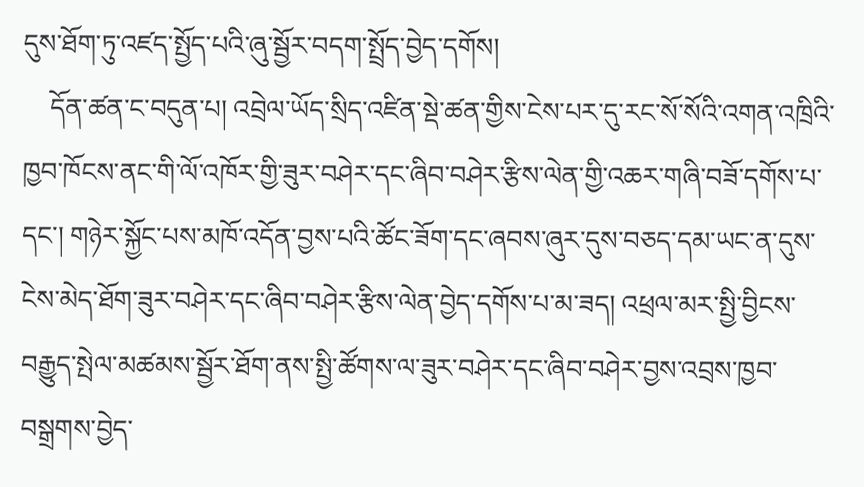དུས་ཐོག་ཏུ་འཛད་སྤྱོད་པའི་ཞུ་སྦྱོར་བདག་སྤྲོད་བྱེད་དགོས།
    དོན་ཚན་ང་བདུན་པ། འབྲེལ་ཡོད་སྲིད་འཛིན་སྡེ་ཚན་གྱིས་ངེས་པར་དུ་རང་སོ་སོའི་འགན་འཁྲིའི་ཁྱབ་ཁོངས་ནང་གི་ལོ་འཁོར་གྱི་ཟུར་བཤེར་དང་ཞིབ་བཤེར་རྩིས་ལེན་གྱི་འཆར་གཞི་བཟོ་དགོས་པ་དང་། གཉེར་སྐྱོང་པས་མཁོ་འདོན་བྱས་པའི་ཚོང་ཟོག་དང་ཞབས་ཞུར་དུས་བཅད་དམ་ཡང་ན་དུས་ངེས་མེད་ཐོག་ཟུར་བཤེར་དང་ཞིབ་བཤེར་རྩིས་ལེན་བྱེད་དགོས་པ་མ་ཟད། འཕྲལ་མར་སྤྱི་བྱིངས་བརྒྱུད་སྤེལ་མཚམས་སྦྱོར་ཐོག་ནས་སྤྱི་ཚོགས་ལ་ཟུར་བཤེར་དང་ཞིབ་བཤེར་བྱས་འབྲས་ཁྱབ་བསྒྲགས་བྱེད་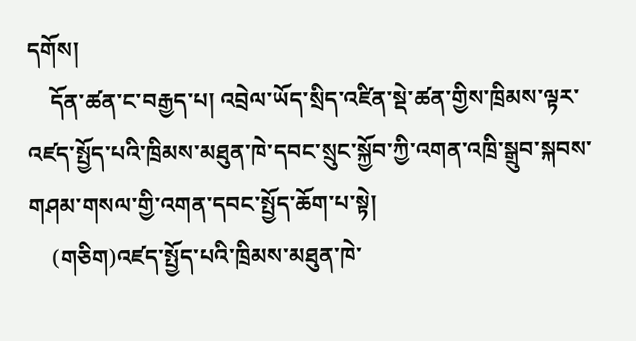དགོས།
    དོན་ཚན་ང་བརྒྱད་པ། འབྲེལ་ཡོད་སྲིད་འཛིན་སྡེ་ཚན་གྱིས་ཁྲིམས་ལྟར་འཛད་སྤྱོད་པའི་ཁྲིམས་མཐུན་ཁེ་དབང་སྲུང་སྐྱོབ་ཀྱི་འགན་འཁྲི་སྒྲུབ་སྐབས་གཤམ་གསལ་གྱི་འགན་དབང་སྤྱོད་ཆོག་པ་སྟེ།
    (གཅིག)འཛད་སྤྱོད་པའི་ཁྲིམས་མཐུན་ཁེ་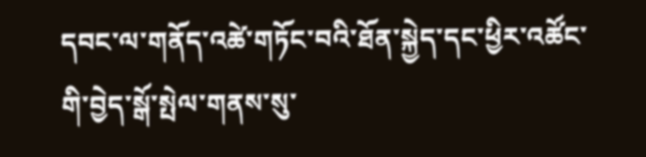དབང་ལ་གནོད་འཚེ་གཏོང་བའི་ཐོན་སྐྱེད་དང་ཕྱིར་འཚོང་གི་བྱེད་སྒོ་སྤེལ་གནས་སུ་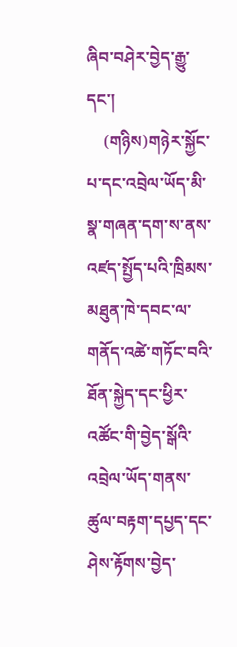ཞིབ་བཤེར་བྱེད་རྒྱུ་དང་།
    (གཉིས)གཉེར་སྐྱོང་པ་དང་འབྲེལ་ཡོད་མི་སྣ་གཞན་དག་ས་ནས་འཛད་སྤྱོད་པའི་ཁྲིམས་མཐུན་ཁེ་དབང་ལ་གནོད་འཚེ་གཏོང་བའི་ཐོན་སྐྱེད་དང་ཕྱིར་འཚོང་གི་བྱེད་སྒོའི་འབྲེལ་ཡོད་གནས་ཚུལ་བརྟག་དཔྱད་དང་ཤེས་རྟོགས་བྱེད་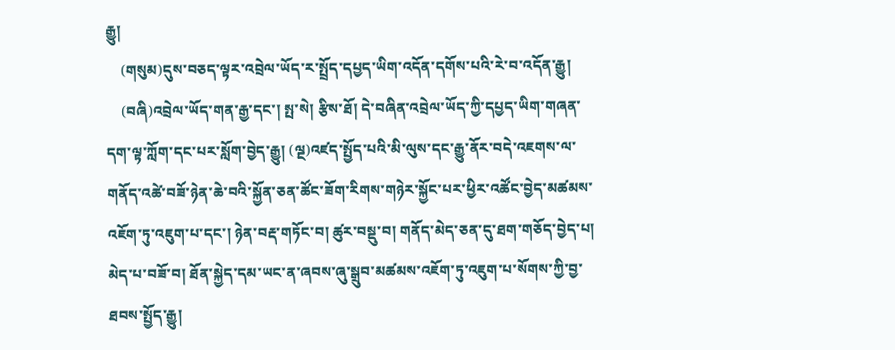རྒྱུ།
    (གསུམ)དུས་བཅད་ལྟར་འབྲེལ་ཡོད་ར་སྤྲོད་དཔྱད་ཡིག་འདོན་དགོས་པའི་རེ་བ་འདོན་རྒྱུ།
    (བཞི)འབྲེལ་ཡོད་གན་རྒྱ་དང་། སྤ་སེ། རྩིས་ཐོ། དེ་བཞིན་འབྲེལ་ཡོད་ཀྱི་དཔྱད་ཡིག་གཞན་དག་ལྟ་ཀློག་དང་པར་སློག་བྱེད་རྒྱུ། (ལྔ)འཛད་སྤྱོད་པའི་མི་ལུས་དང་རྒྱུ་ནོར་བདེ་འཇགས་ལ་གནོད་འཚེ་བཟོ་ཉེན་ཆེ་བའི་སྐྱོན་ཅན་ཚོང་ཟོག་རིགས་གཉེར་སྐྱོང་པར་ཕྱིར་འཚོང་བྱེད་མཚམས་འཇོག་ཏུ་འཇུག་པ་དང་། ཉེན་བརྡ་གཏོང་བ། ཚུར་བསྡུ་བ། གནོད་མེད་ཅན་དུ་ཐག་གཅོད་བྱེད་པ། མེད་པ་བཟོ་བ། ཐོན་སྐྱེད་དམ་ཡང་ན་ཞབས་ཞུ་སྒྲུབ་མཚམས་འཇོག་ཏུ་འཇུག་པ་སོགས་ཀྱི་བྱ་ཐབས་སྤྱོད་རྒྱུ།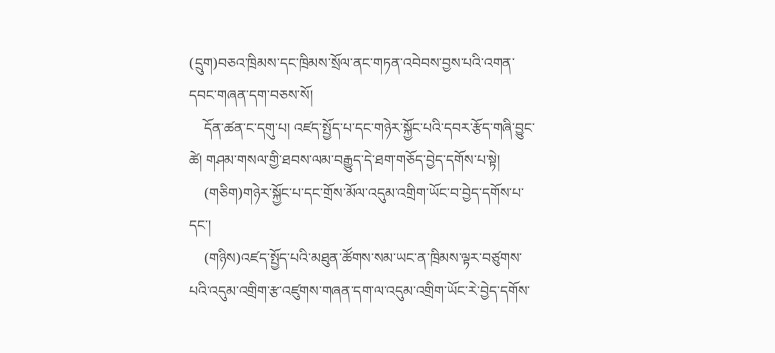(དྲུག)བཅའ་ཁྲིམས་དང་ཁྲིམས་སྲོལ་ནང་གཏན་འབེབས་བྱས་པའི་འགན་དབང་གཞན་དག་བཅས་སོ།
    དོན་ཚན་ང་དགུ་པ། འཛད་སྤྱོད་པ་དང་གཉེར་སྐྱོང་པའི་དབར་རྩོད་གཞི་བྱུང་ཚེ། གཤམ་གསལ་གྱི་ཐབས་ལམ་བརྒྱུད་དེ་ཐག་གཅོད་བྱེད་དགོས་པ་སྟེ།
    (གཅིག)གཉེར་སྐྱོང་པ་དང་གྲོས་མོལ་འདུམ་འགྲིག་ཡོང་བ་བྱེད་དགོས་པ་དང་།
    (གཉིས)འཛད་སྤྱོད་པའི་མཐུན་ཚོགས་སམ་ཡང་ན་ཁྲིམས་ལྟར་བཙུགས་པའི་འདུམ་འགྲིག་རྩ་འཛུགས་གཞན་དག་ལ་འདུམ་འགྲིག་ཡོང་རེ་བྱེད་དགོས་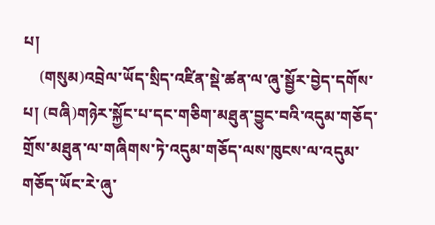པ།
    (གསུམ)འབྲེལ་ཡོད་སྲིད་འཛིན་སྡེ་ཚན་ལ་ཞུ་སྦྱོར་བྱེད་དགོས་པ། (བཞི)གཉེར་སྐྱོང་པ་དང་གཅིག་མཐུན་བྱུང་བའི་འདུམ་གཅོད་གྲོས་མཐུན་ལ་གཞིགས་ཏེ་འདུམ་གཅོད་ལས་ཁུངས་ལ་འདུམ་གཅོད་ཡོང་རེ་ཞུ་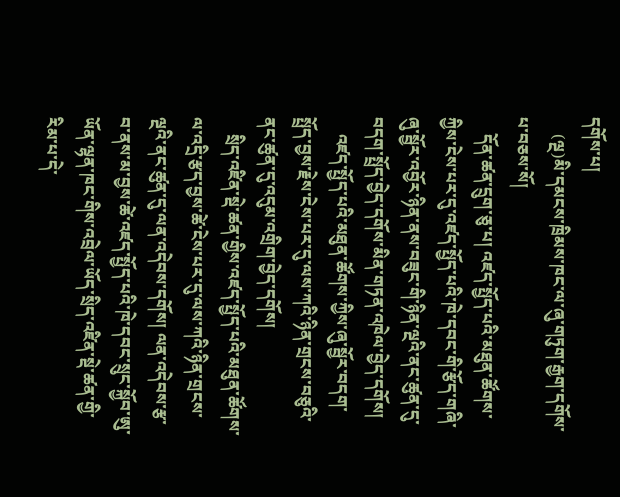དགོས་པ།
    (ལྔ)མི་དམངས་ཁྲིམས་ཁང་ལ་ཞུ་གཏུག་རྒྱག་དགོས་པ་བཅས་སོ།
    དོན་ཚན་དྲུག་ཅུ་པ། འཛད་སྤྱོད་པའི་མཐུན་ཚོགས་ཀྱིས་ངེས་པར་དུ་འཛད་སྤྱོད་པའི་ཁེ་དབང་གི་རྩོད་གཞི་ཞུ་སྦྱོར་འབྱོར་ཉིན་ནས་བཟུང་གི་ཉིན་ལྔའི་ནང་ཚུན་དུ་བདག་སྤྲོད་བྱེད་དགོས་མིན་གཏན་འཁེལ་བྱེད་དགོས།
    འཛད་སྤྱོད་པའི་མཐུན་ཚོགས་ཀྱིས་ཞུ་སྦྱོར་བདག་སྤྲོད་བྱས་རྗེས་ངེས་པར་དུ་ལས་ཀའི་ཉིན་གྲངས་བཅུའི་ནང་ཚུན་དུ་འདུམ་འགྲིག་བྱེད་དགོས།
    སྲིད་འཛིན་སྡེ་ཚན་གྱིས་འཛད་སྤྱོད་པའི་མཐུན་ཚོགས་ལ་འདྲི་རྩད་བྱས་ཚེ་ངེས་པར་དུ་ལས་ཀའི་ཉིན་གྲངས་ལྔའི་ནང་ཚུན་དུ་ལན་འདེབས་དགོས། ལན་འདེབས་རྩ་བ་ནས་མ་བྱས་ཚེ་འཛད་སྤྱོད་པའི་ཁེ་དབང་སྲུང་སྐྱོབ་ཨུ་ཡོན་ལྷན་ཁང་གིས་འབྲེལ་ཡོད་སྲིད་འཛིན་སྡེ་ཚན་གྱི་རིམ་པ་དེ་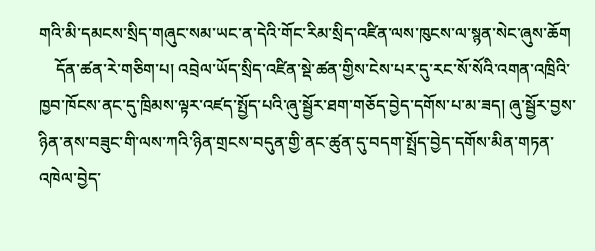གའི་མི་དམངས་སྲིད་གཞུང་སམ་ཡང་ན་དེའི་གོང་རིམ་སྲིད་འཛིན་ལས་ཁུངས་ལ་སྙན་སེང་ཞུས་ཆོག
    དོན་ཚན་རེ་གཅིག་པ། འབྲེལ་ཡོད་སྲིད་འཛིན་སྡེ་ཚན་གྱིས་ངེས་པར་དུ་རང་སོ་སོའི་འགན་འཁྲིའི་ཁྱབ་ཁོངས་ནང་དུ་ཁྲིམས་ལྟར་འཛད་སྤྱོད་པའི་ཞུ་སྦྱོར་ཐག་གཅོད་བྱེད་དགོས་པ་མ་ཟད། ཞུ་སྦྱོར་བྱས་ཉིན་ནས་བཟུང་གི་ལས་ཀའི་ཉིན་གྲངས་བདུན་གྱི་ནང་ཚུན་དུ་བདག་སྤྲོད་བྱེད་དགོས་མིན་གཏན་འཁེལ་བྱེད་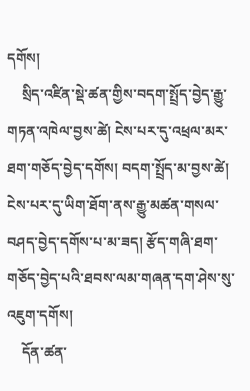དགོས།
    སྲིད་འཛིན་སྡེ་ཚན་གྱིས་བདག་སྤྲོད་བྱེད་རྒྱུ་གཏན་འཁེལ་བྱས་ཚེ། ངེས་པར་དུ་འཕྲལ་མར་ཐག་གཅོད་བྱེད་དགོས། བདག་སྤྲོད་མ་བྱས་ཚེ། ངེས་པར་དུ་ཡིག་ཐོག་ནས་རྒྱུ་མཚན་གསལ་བཤད་བྱེད་དགོས་པ་མ་ཟད། རྩོད་གཞི་ཐག་གཅོད་བྱེད་པའི་ཐབས་ལམ་གཞན་དག་ཤེས་སུ་འཇུག་དགོས།
    དོན་ཚན་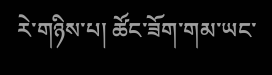རེ་གཉིས་པ། ཚོང་ཟོག་གམ་ཡང་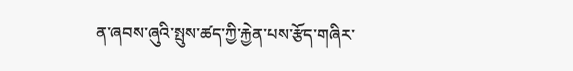ན་ཞབས་ཞུའི་སྤུས་ཚད་ཀྱི་རྐྱེན་པས་རྩོད་གཞིར་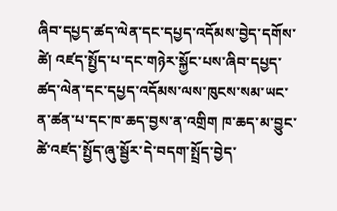ཞིབ་དཔྱད་ཚད་ལེན་དང་དཔྱད་འདོམས་བྱེད་དགོས་ཚེ། འཛད་སྤྱོད་པ་དང་གཉེར་སྐྱོང་པས་ཞིབ་དཔྱད་ཚད་ལེན་དང་དཔྱད་འདོམས་ལས་ཁུངས་སམ་ཡང་ན་ཚན་པ་དང་ཁ་ཆད་བྱས་ན་འགྲིག ཁ་ཆད་མ་བྱུང་ཚེ་འཛད་སྤྱོད་ཞུ་སྦྱོར་དེ་བདག་སྤྲོད་བྱེད་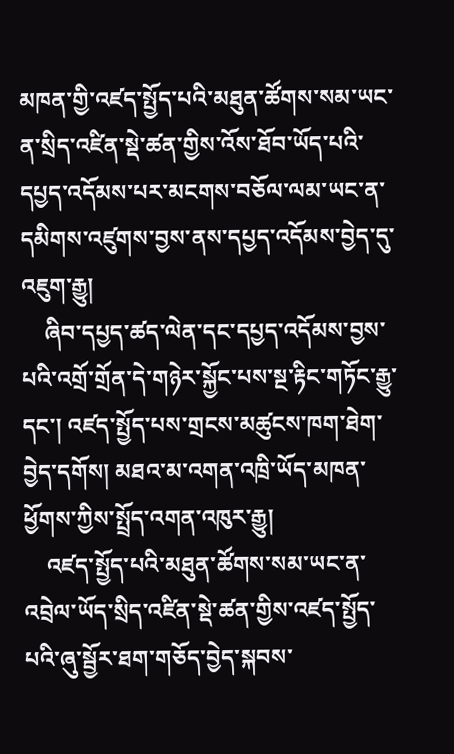མཁན་གྱི་འཛད་སྤྱོད་པའི་མཐུན་ཚོགས་སམ་ཡང་ན་སྲིད་འཛིན་སྡེ་ཚན་གྱིས་འོས་ཐོབ་ཡོད་པའི་དཔྱད་འདོམས་པར་མངགས་བཅོལ་ལམ་ཡང་ན་དམིགས་འཛུགས་བྱས་ནས་དཔྱད་འདོམས་བྱེད་དུ་འཇུག་རྒྱུ།
    ཞིབ་དཔྱད་ཚད་ལེན་དང་དཔྱད་འདོམས་བྱས་པའི་འགྲོ་གྲོན་དེ་གཉེར་སྐྱོང་པས་སྔ་རྟིང་གཏོང་རྒྱུ་དང་། འཛད་སྤྱོད་པས་གྲངས་མཚུངས་ཁག་ཐེག་བྱེད་དགོས། མཐའ་མ་འགན་འཁྲི་ཡོད་མཁན་ཕྱོགས་ཀྱིས་སྤྲོད་འགན་འཁུར་རྒྱུ།
    འཛད་སྤྱོད་པའི་མཐུན་ཚོགས་སམ་ཡང་ན་འབྲེལ་ཡོད་སྲིད་འཛིན་སྡེ་ཚན་གྱིས་འཛད་སྤྱོད་པའི་ཞུ་སྦྱོར་ཐག་གཅོད་བྱེད་སྐབས་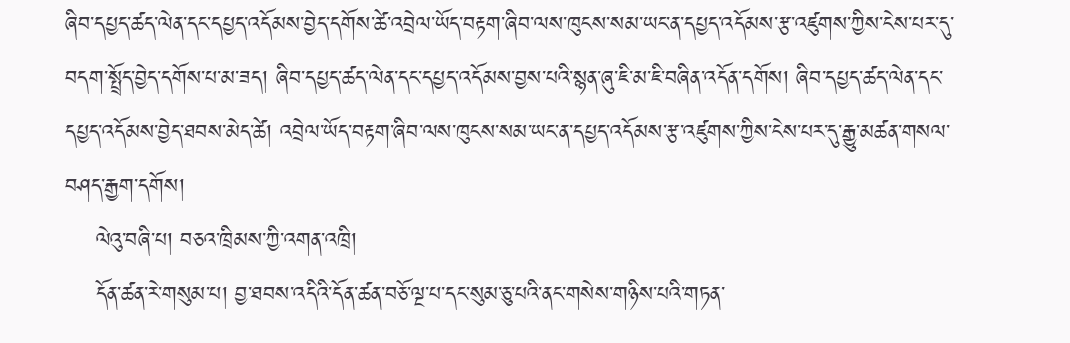ཞིབ་དཔྱད་ཚད་ལེན་དང་དཔྱད་འདོམས་བྱེད་དགོས་ཚེ་འབྲེལ་ཡོད་བརྟག་ཞིབ་ལས་ཁུངས་སམ་ཡང་ན་དཔྱད་འདོམས་རྩ་འཛུགས་ཀྱིས་ངེས་པར་དུ་བདག་སྤྲོད་བྱེད་དགོས་པ་མ་ཟད། ཞིབ་དཔྱད་ཚད་ལེན་དང་དཔྱད་འདོམས་བྱས་པའི་སྙན་ཞུ་ཇི་མ་ཇི་བཞིན་འདོན་དགོས། ཞིབ་དཔྱད་ཚད་ལེན་དང་དཔྱད་འདོམས་བྱེད་ཐབས་མེད་ཚེ། འབྲེལ་ཡོད་བརྟག་ཞིབ་ལས་ཁུངས་སམ་ཡང་ན་དཔྱད་འདོམས་རྩ་འཛུགས་ཀྱིས་ངེས་པར་དུ་རྒྱུ་མཚན་གསལ་བཤད་རྒྱག་དགོས།
    ལེའུ་བཞི་པ། བཅའ་ཁྲིམས་ཀྱི་འགན་འཁྲི།
    དོན་ཚན་རེ་གསུམ་པ། བྱ་ཐབས་འདིའི་དོན་ཚན་བཅོ་ལྔ་པ་དང་སུམ་ཅུ་པའི་ནང་གསེས་གཉིས་པའི་གཏན་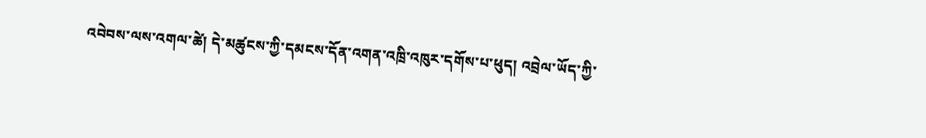འབེབས་ལས་འགལ་ཚེ། དེ་མཚུངས་ཀྱི་དམངས་དོན་འགན་འཁྲི་འཁུར་དགོས་པ་ཕུད། འབྲེལ་ཡོད་ཀྱི་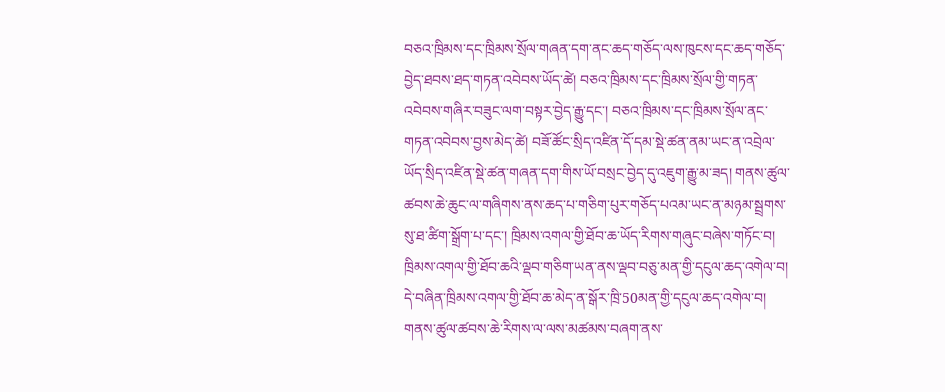བཅའ་ཁྲིམས་དང་ཁྲིམས་སྲོལ་གཞན་དག་ནང་ཆད་གཅོད་ལས་ཁུངས་དང་ཆད་གཅོད་བྱེད་ཐབས་ཐད་གཏན་འབེབས་ཡོད་ཚེ། བཅའ་ཁྲིམས་དང་ཁྲིམས་སྲོལ་གྱི་གཏན་འབེབས་གཞིར་བཟུང་ལག་བསྟར་བྱེད་རྒྱུ་དང་། བཅའ་ཁྲིམས་དང་ཁྲིམས་སྲོལ་ནང་གཏན་འབེབས་བྱས་མེད་ཚེ། བཟོ་ཚོང་སྲིད་འཛིན་དོ་དམ་སྡེ་ཚན་ནམ་ཡང་ན་འབྲེལ་ཡོད་སྲིད་འཛིན་སྡེ་ཚན་གཞན་དག་གིས་ཡོ་བསྲང་བྱེད་དུ་འཇུག་རྒྱུ་མ་ཟད། གནས་ཚུལ་ཚབས་ཆེ་ཆུང་ལ་གཞིགས་ནས་ཆད་པ་གཅིག་པུར་གཅོད་པའམ་ཡང་ན་མཉམ་སྦྲགས་སུ་ཐ་ཚིག་སྒྲོག་པ་དང་། ཁྲིམས་འགལ་གྱི་ཐོབ་ཆ་ཡོད་རིགས་གཞུང་བཞེས་གཏོང་བ། ཁྲིམས་འགལ་གྱི་ཐོབ་ཆའི་ལྡབ་གཅིག་ཡན་ནས་ལྡབ་བཅུ་མན་གྱི་དངུལ་ཆད་འགེལ་བ། དེ་བཞིན་ཁྲིམས་འགལ་གྱི་ཐོབ་ཆ་མེད་ན་སྒོར་ཁྲི་50མན་གྱི་དངུལ་ཆད་འགེལ་བ། གནས་ཚུལ་ཚབས་ཆེ་རིགས་ལ་ལས་མཚམས་བཞག་ནས་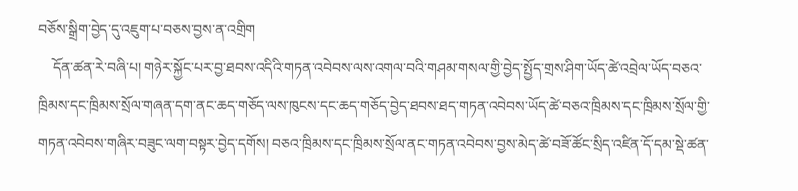བཅོས་སྒྲིག་བྱེད་དུ་འཇུག་པ་བཅས་བྱས་ན་འགྲིག
    དོན་ཚན་རེ་བཞི་པ། གཉེར་སྐྱོང་པར་བྱ་ཐབས་འདིའི་གཏན་འབེབས་ལས་འགལ་བའི་གཤམ་གསལ་གྱི་བྱེད་སྤྱོད་གྲས་ཤིག་ཡོད་ཚེ་འབྲེལ་ཡོད་བཅའ་ཁྲིམས་དང་ཁྲིམས་སྲོལ་གཞན་དག་ནང་ཆད་གཅོད་ལས་ཁུངས་དང་ཆད་གཅོད་བྱེད་ཐབས་ཐད་གཏན་འབེབས་ཡོད་ཚེ་བཅའ་ཁྲིམས་དང་ཁྲིམས་སྲོལ་གྱི་གཏན་འབེབས་གཞིར་བཟུང་ལག་བསྟར་བྱེད་དགོས། བཅའ་ཁྲིམས་དང་ཁྲིམས་སྲོལ་ནང་གཏན་འབེབས་བྱས་མེད་ཚེ་བཟོ་ཚོང་སྲིད་འཛིན་དོ་དམ་སྡེ་ཚན་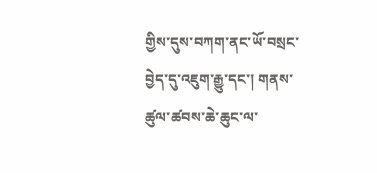གྱིས་དུས་བཀག་ནང་ཡོ་བསྲང་བྱེད་དུ་འཇུག་རྒྱུ་དང་། གནས་ཚུལ་ཚབས་ཆེ་ཆུང་ལ་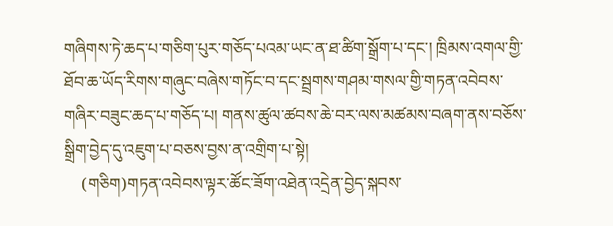གཞིགས་ཏེ་ཆད་པ་གཅིག་པུར་གཅོད་པའམ་ཡང་ན་ཐ་ཚིག་སྒྲོག་པ་དང་། ཁྲིམས་འགལ་གྱི་ཐོབ་ཆ་ཡོད་རིགས་གཞུང་བཞེས་གཏོང་བ་དང་སྦྲགས་གཤམ་གསལ་གྱི་གཏན་འབེབས་གཞིར་བཟུང་ཆད་པ་གཅོད་པ། གནས་ཚུལ་ཚབས་ཆེ་བར་ལས་མཚམས་བཞག་ནས་བཅོས་སྒྲིག་བྱེད་དུ་འཇུག་པ་བཅས་བྱས་ན་འགྲིག་པ་སྟེ།
    (གཅིག)གཏན་འབེབས་ལྟར་ཚོང་ཟོག་འཐེན་འདྲེན་བྱེད་སྐབས་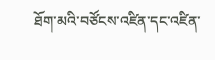ཐོག་མའི་བཙོངས་འཛིན་དང་འཛིན་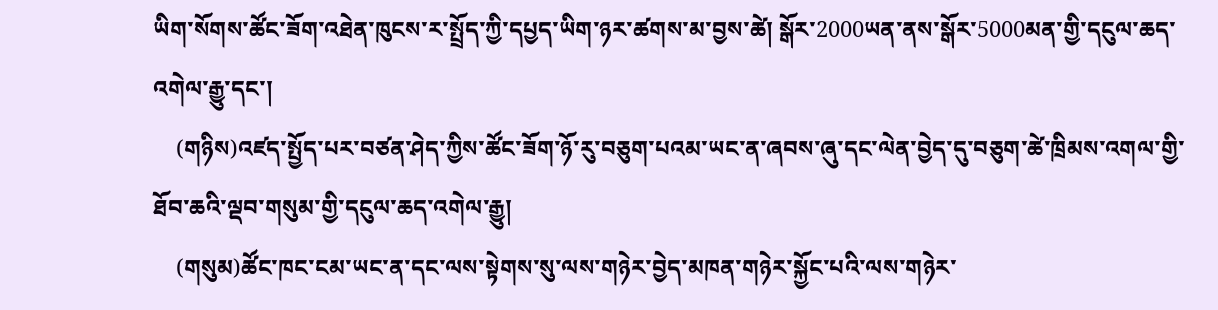ཡིག་སོགས་ཚོང་ཟོག་འཐེན་ཁུངས་ར་སྤྲོད་ཀྱི་དཔྱད་ཡིག་ཉར་ཚགས་མ་བྱས་ཚེ། སྒོར་2000ཡན་ནས་སྒོར་5000མན་གྱི་དངུལ་ཆད་འགེལ་རྒྱུ་དང་།
    (གཉིས)འཛད་སྤྱོད་པར་བཙན་ཤེད་ཀྱིས་ཚོང་ཟོག་ཉོ་རུ་བཅུག་པའམ་ཡང་ན་ཞབས་ཞུ་དང་ལེན་བྱེད་དུ་བཅུག་ཚེ་ཁྲིམས་འགལ་གྱི་ཐོབ་ཆའི་ལྡབ་གསུམ་གྱི་དངུལ་ཆད་འགེལ་རྒྱུ།
    (གསུམ)ཚོང་ཁང་ངམ་ཡང་ན་དང་ལས་སྟེགས་སུ་ལས་གཉེར་བྱེད་མཁན་གཉེར་སྐྱོང་པའི་ལས་གཉེར་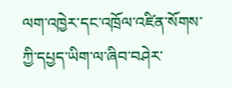ལག་འཁྱེར་དང་འཁྲོལ་འཛིན་སོགས་ཀྱི་དཔྱད་ཡིག་ལ་ཞིབ་བཤེར་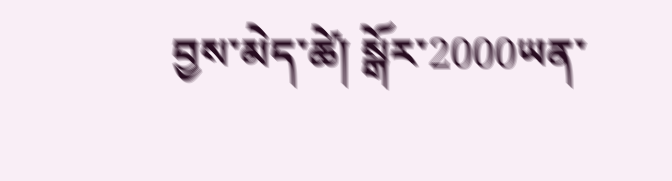བྱས་མེད་ཚེ། སྒོར་2000ཡན་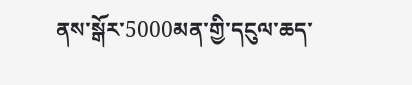ནས་སྒོར་5000མན་གྱི་དངུལ་ཆད་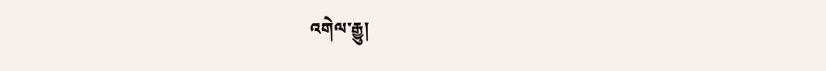འགེལ་རྒྱུ།